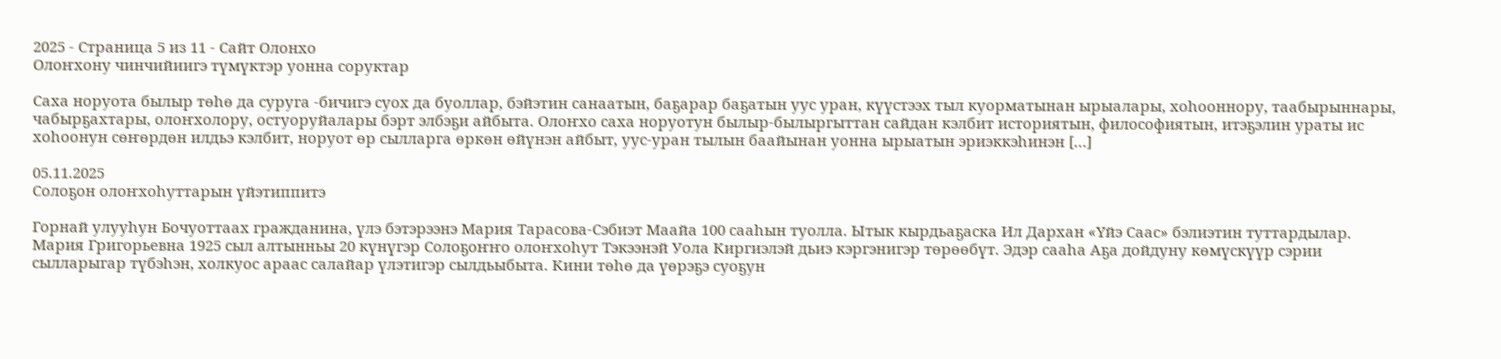2025 - Страница 5 из 11 - Сайт Олонхо
Олоҥхону чинчийиигэ түмүктэр уонна соруктар

Саха норуота былыр төһө да суруга -бичигэ суох да буоллар, бэйэтин санаатын, баҕарар баҕатын уус уран, күүстээх тыл куорматынан ырыалары, хоһооннору, таабырыннары, чабырҕахтары, олоҥхолору, остуоруйалары бэрт элбэҕи айбыта. Олоҥхо саха норуотун былыр-былыргыттан сайдан кэлбит историятын, философиятын, итэҕэлин ураты ис хоһоонун сөҥөрдөн илдьэ кэлбит, норуот өр сылларга өркөн өйүнэн айбыт, уус-уран тылын баайынан уонна ырыатын эриэккэһинэн […]

05.11.2025
Солоҕон олоҥхоһуттарын үйэтиппитэ

Горнай улууһун Бочуоттаах гражданина, үлэ бэтэрээнэ Мария Тарасова-Сэбиэт Маайа 100 сааһын туолла. Ытык кырдьаҕаска Ил Дархан «Үйэ Саас» бэлиэтин туттардылар. Мария Григорьевна 1925 сыл алтынньы 20 күнүгэр Солоҕоҥҥо олоҥхоһут Тэкээнэй Уола Киргиэлэй дьиэ кэргэнигэр төрөөбүт. Эдэр сааһа Аҕа дойдуну көмүскүүр сэрии сылларыгар түбэһэн, холкуос араас салайар үлэтигэр сылдьыбыта. Кини төһө да үөрэҕэ суоҕун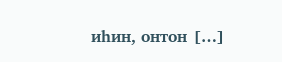иһин, онтон […]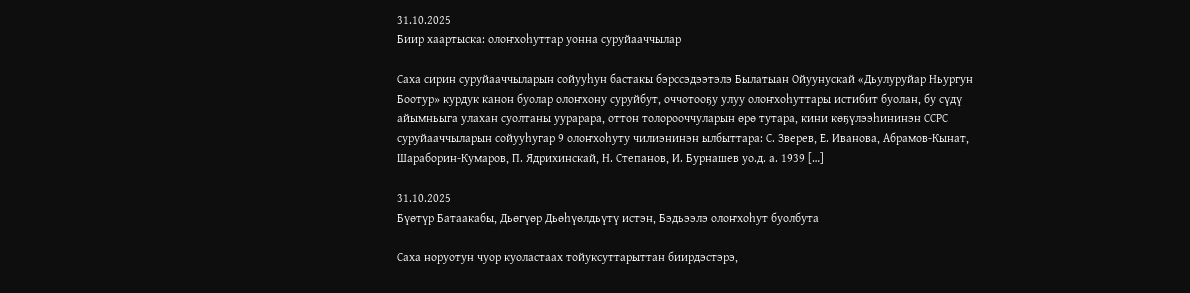31.10.2025
Биир хаартыска: олоҥхоһуттар уонна суруйааччылар

Саха сирин суруйааччыларын сойууһун бастакы бэрссэдээтэлэ Былатыан Ойуунускай «Дьулуруйар Ньургун Боотур» курдук канон буолар олоҥхону суруйбут, оччотооҕу улуу олоҥхоһуттары истибит буолан, бу сүдү айымньыга улахан суолтаны уурарара, оттон толорооччуларын өрө тутара, кини көҕүлээһининэн ССРС суруйааччыларын сойууһугар 9 олоҥхоһуту чилиэнинэн ылбыттара: С. Зверев, Е. Иванова, Абрамов-Кынат, Шараборин-Кумаров, П. Ядрихинскай, Н. Степанов, И. Бурнашев уо.д. а. 1939 […]

31.10.2025
Бүөтүр Батаакабы, Дьөгүөр Дьөһүөлдьүтү истэн, Бэдьээлэ олоҥхоһут буолбута

Саха норуотун чуор куоластаах тойуксуттарыттан биирдэстэрэ,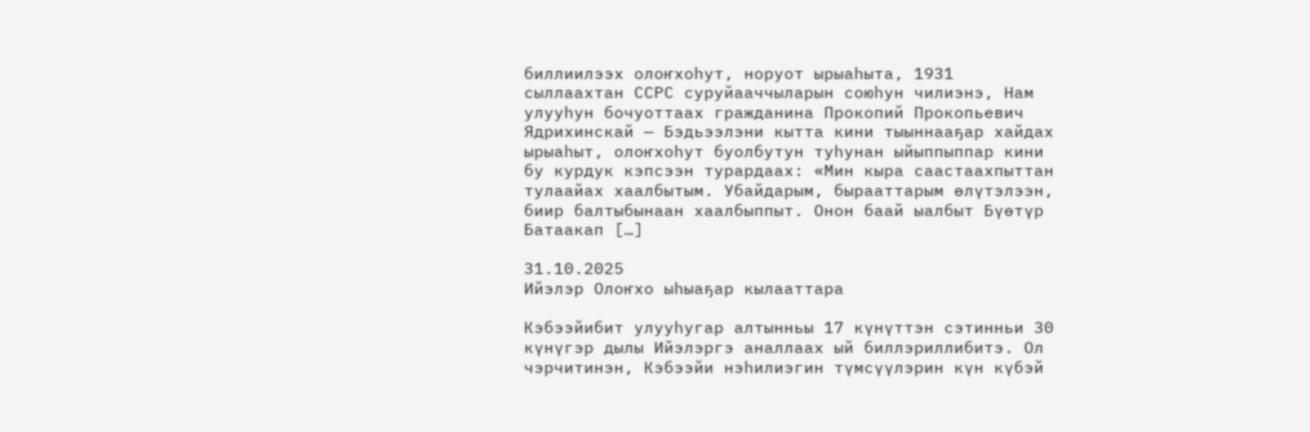биллиилээх олоҥхоһут, норуот ырыаһыта, 1931 сыллаахтан ССРС суруйааччыларын союһун чилиэнэ, Нам улууһун бочуоттаах гражданина Прокопий Прокопьевич Ядрихинскай — Бэдьээлэни кытта кини тыыннааҕар хайдах ырыаһыт, олоҥхоһут буолбутун туһунан ыйыппыппар кини бу курдук кэпсээн турардаах: «Мин кыра саастаахпыттан тулаайах хаалбытым. Убайдарым, бырааттарым өлүтэлээн, биир балтыбынаан хаалбыппыт. Онон баай ыалбыт Бүөтүр Батаакап […]

31.10.2025
Ийэлэр Олоҥхо ыһыаҕар кылааттара

Кэбээйибит улууһугар алтынньы 17 күнүттэн сэтинньи 30 күнүгэр дылы Ийэлэргэ аналлаах ый биллэриллибитэ. Ол чэрчитинэн, Кэбээйи нэһилиэгин түмсүүлэрин күн күбэй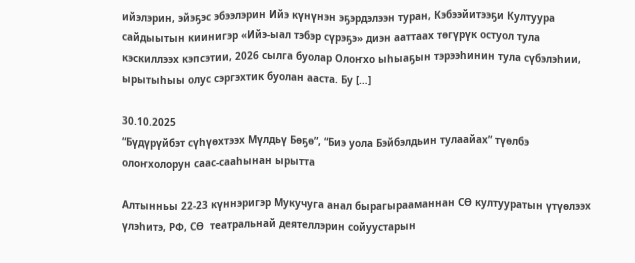ийэлэрин, эйэҕэс эбээлэрин Ийэ күнүнэн эҕэрдэлээн туран, Кэбээйитээҕи Култуура сайдыытын киинигэр «Ийэ-ыал тэбэр сүрэҕэ» диэн ааттаах төгүрүк остуол тула кэскиллээх кэпсэтии, 2026 сылга буолар Олоҥхо ыһыаҕын тэрээһинин тула сүбэлэһии, ырытыһыы олус сэргэхтик буолан ааста. Бу […]

30.10.2025
“Бүдүрүйбэт сүһүөхтээх Мүлдьү Бөҕө”, “Биэ уола Бэйбэлдьин тулаайах” түөлбэ олоҥхолорун саас-сааһынан ырытта

Алтынньы 22-23 күннэригэр Мукучуга анал бырагырааманнан СӨ култууратын үтүөлээх үлэһитэ, РФ, СӨ  театральнай деятеллэрин сойуустарын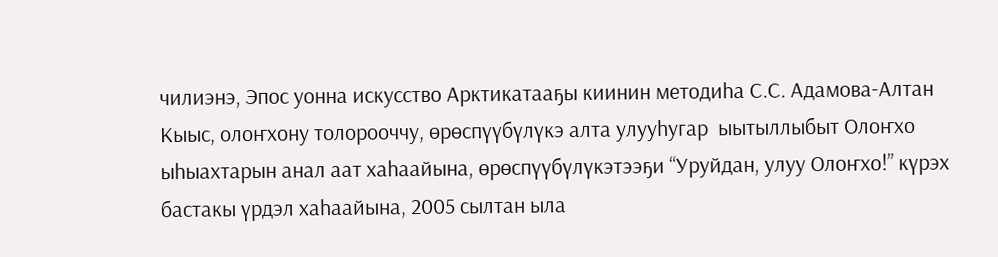чилиэнэ, Эпос уонна искусство Арктикатааҕы киинин методиһа С.С. Адамова-Алтан Кыыс, олоҥхону толорооччу, өрөспүүбүлүкэ алта улууһугар  ыытыллыбыт Олоҥхо ыһыахтарын анал аат хаһаайына, өрөспүүбүлүкэтээҕи “Уруйдан, улуу Олоҥхо!” күрэх бастакы үрдэл хаһаайына, 2005 сылтан ыла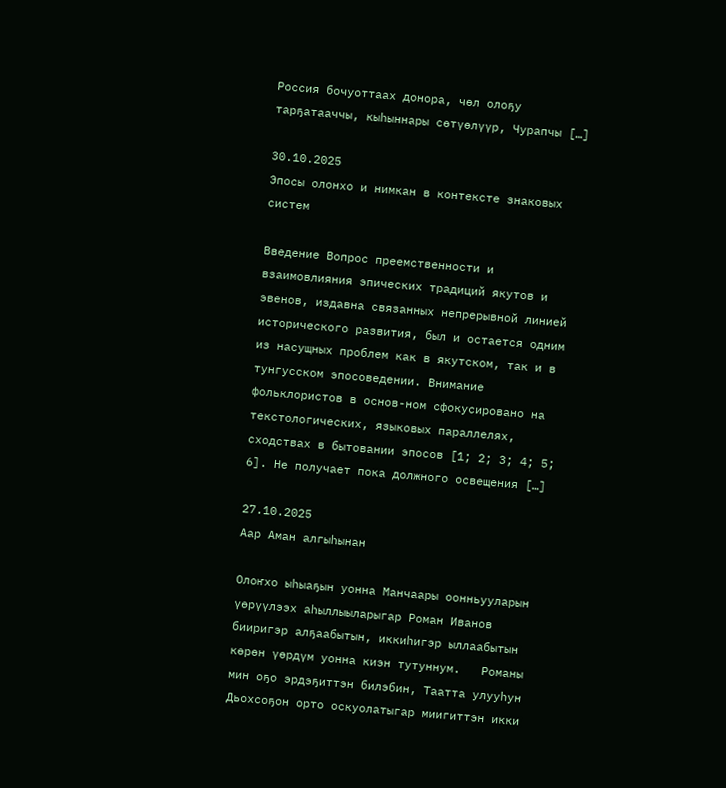Россия бочуоттаах донора, чөл олоҕу тарҕатааччы, кыһыннары сөтүөлүүр, Чурапчы […]

30.10.2025
Эпосы олонхо и нимкан в контексте знаковых систем

Введение Вопрос преемственности и взаимовлияния эпических традиций якутов и эвенов, издавна связанных непрерывной линией исторического развития, был и остается одним из насущных проблем как в якутском, так и в тунгусском эпосоведении. Внимание фольклористов в основ-ном сфокусировано на текстологических, языковых параллелях, сходствах в бытовании эпосов [1; 2; 3; 4; 5; 6]. Не получает пока должного освещения […]

27.10.2025
Аар Аман алгыһынан

Олоҥхо ыһыаҕын уонна Манчаары оонньууларын үөрүүлээх аһыллыыларыгар Роман Иванов бииригэр алҕаабытын, иккиһигэр ыллаабытын көрөн үөрдүм уонна киэн тутуннум.   Романы мин оҕо эрдэҕиттэн билэбин, Таатта улууһун Дьохсоҕон орто оскуолатыгар миигиттэн икки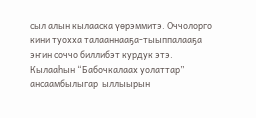сыл алын кылааска үөрэммитэ. Оччолорго кини туохха талааннааҕа-тыыппалааҕа эҥин соччо биллибэт курдук этэ. Кылааһын “Бабочкалаах уолаттар” ансаамбылыгар  ыллыырын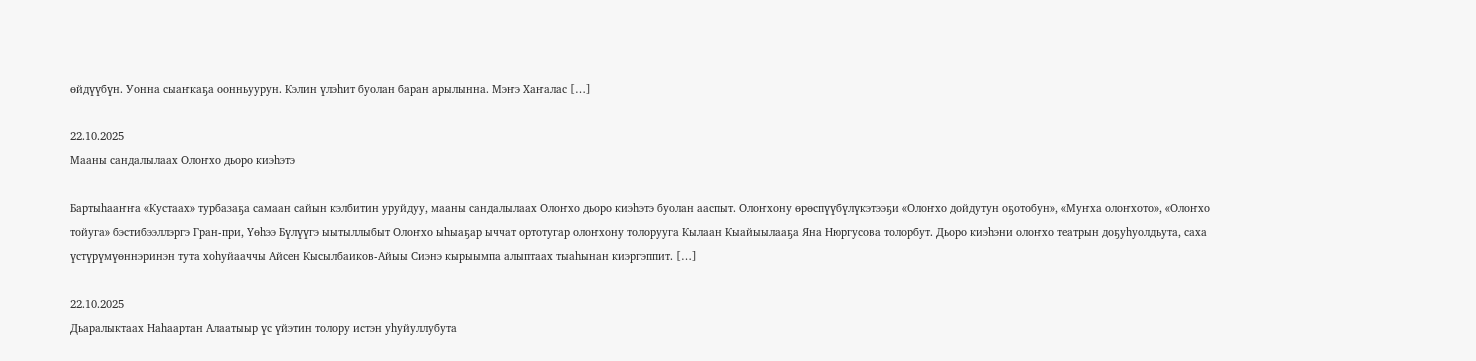өйдүүбүн. Уонна сыаҥкаҕа оонньуурун. Кэлин үлэһит буолан баран арылынна. Мэҥэ Хаҥалас […]

22.10.2025
Мааны сандалылаах Олоҥхо дьоро киэһэтэ

Бартыһааҥҥа «Кустаах» турбазаҕа самаан сайын кэлбитин уруйдуу, мааны сандалылаах Олоҥхо дьоро киэһэтэ буолан ааспыт. Олоҥхону өрөспүүбүлүкэтээҕи «Олоҥхо дойдутун оҕотобун», «Муҥха олоҥхото», «Олоҥхо тойуга» бэстибээллэргэ Гран-при, Үөһээ Бүлүүгэ ыытыллыбыт Олоҥхо ыһыаҕар ыччат ортотугар олоҥхону толорууга Кылаан Кыайыылааҕа Яна Нюргусова толорбут. Дьоро киэһэни олоҥхо театрын доҕуһуолдьута, саха үстүрүмүөннэринэн тута хоһуйааччы Айсен Кысылбаиков-Айыы Сиэнэ кырыымпа алыптаах тыаһынан киэргэппит. […]

22.10.2025
Дьаралыктаах Наһаартан Алаатыыр үс үйэтин толору истэн уһуйуллубута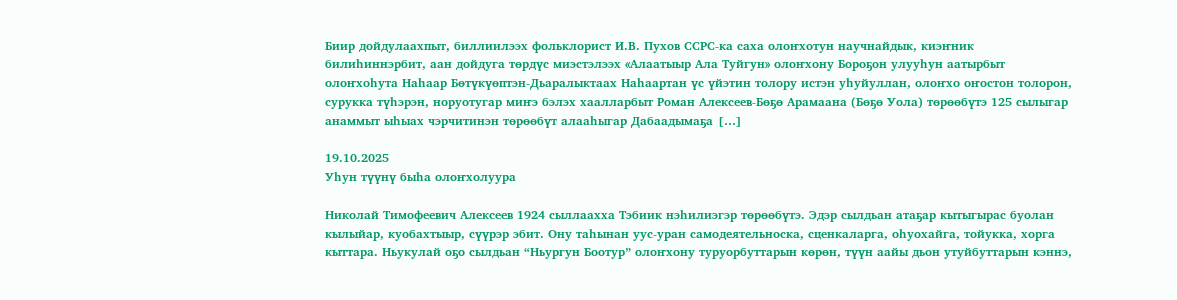Биир дойдулаахпыт, биллиилээх фольклорист И.В. Пухов ССРС-ка саха олоҥхотун научнайдык, киэҥник билиһиннэрбит, аан дойдуга төрдүс миэстэлээх «Алаатыыр Ала Туйгун» олоҥхону Бороҕон улууһун аатырбыт олоҥхоһута Наһаар Бөтүкүөптэн-Дьаралыктаах Наһаартан үс үйэтин толору истэн уһуйуллан, олоҥхо оҥостон толорон, сурукка түһэрэн, норуотугар миҥэ бэлэх хаалларбыт Роман Алексеев-Бөҕө Арамаана (Бөҕө Уола) төрөөбүтэ 125 сылыгар анаммыт ыһыах чэрчитинэн төрөөбүт алааһыгар Дабаадымаҕа […]

19.10.2025
Уһун түүнү быһа олоҥхолуура

Николай Тимофеевич Алексеев 1924 сыллаахха Тэбиик нэһилиэгэр төрөөбүтэ. Эдэр сылдьан атаҕар кытыгырас буолан кылыйар, куобахтыыр, сүүрэр эбит. Ону таһынан уус-уран самодеятельноска, сценкаларга, оһуохайга, тойукка, хорга кыттара. Ньукулай оҕо сылдьан “Ньургун Боотур” олоҥхону туруорбуттарын көрөн, түүн аайы дьон утуйбуттарын кэннэ,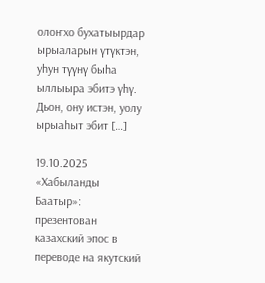олоҥхо бухатыырдар ырыаларын үтүктэн, уһун түүнү быһа ыллыыра эбитэ үһү. Дьон, ону истэн, уолу ырыаһыт эбит […]

19.10.2025
«Хабыланды Баатыр»: презентован казахский эпос в переводе на якутский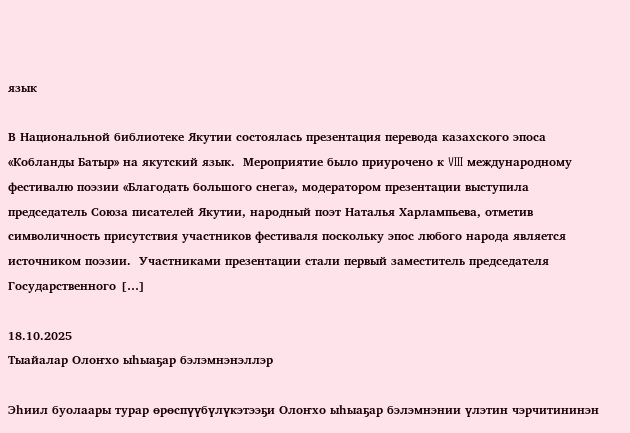язык

В Национальной библиотеке Якутии состоялась презентация перевода казахского эпоса «Кобланды Батыр» на якутский язык.  Мероприятие было приурочено к VIII международному фестивалю поэзии «Благодать большого снега», модератором презентации выступила председатель Союза писателей Якутии, народный поэт Наталья Харлампьева, отметив символичность присутствия участников фестиваля поскольку эпос любого народа является источником поэзии.  Участниками презентации стали первый заместитель председателя Государственного […]

18.10.2025
Тыайалар Олоҥхо ыһыаҕар бэлэмнэнэллэр

Эһиил буолаары турар өрөспүүбүлүкэтээҕи Олоҥхо ыһыаҕар бэлэмнэнии үлэтин чэрчитининэн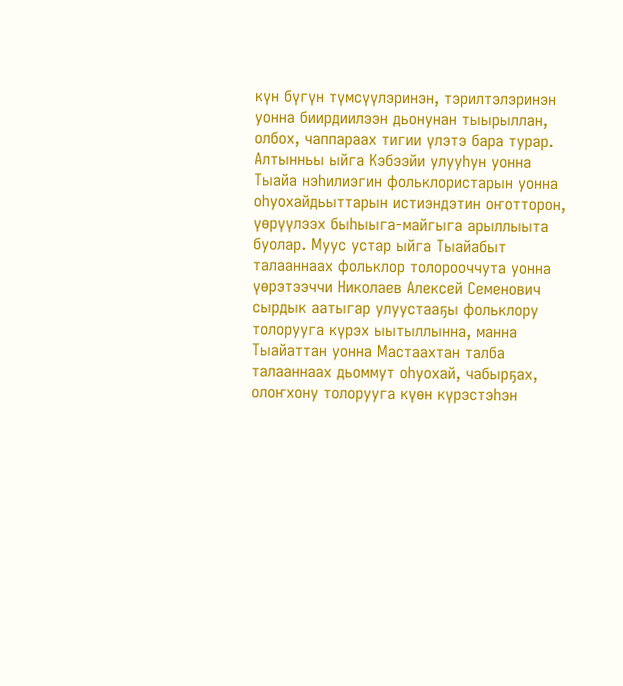күн бүгүн түмсүүлэринэн, тэрилтэлэринэн уонна биирдиилээн дьонунан тыырыллан, олбох, чаппараах тигии үлэтэ бара турар. Алтынньы ыйга Кэбээйи улууһун уонна Тыайа нэһилиэгин фольклористарын уонна оһуохайдьыттарын истиэндэтин оҥотторон, үөрүүлээх быһыыга-майгыга арыллыыта буолар. Муус устар ыйга Тыайабыт талааннаах фольклор толорооччута уонна үөрэтээччи Николаев Алексей Семенович сырдык аатыгар улуустааҕы фольклору толорууга күрэх ыытыллынна, манна Тыайаттан уонна Мастаахтан талба талааннаах дьоммут оһуохай, чабырҕах, олоҥхону толорууга күөн күрэстэһэн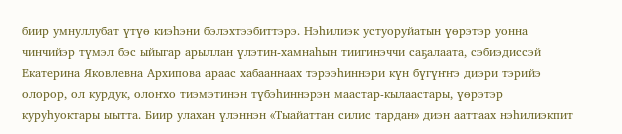биир умнуллубат үтүө киэһэни бэлэхтээбиттэрэ. Нэһилиэк устуоруйатын үөрэтэр уонна чинчийэр түмэл бэс ыйыгар арыллан үлэтин-хамнаһын тиигинэччи саҕалаата, сэбиэдиссэй Екатерина Яковлевна Архипова араас хабааннаах тэрээһиннэри күн бүгүҥҥэ диэри тэрийэ олорор, ол курдук, олоҥхо тиэмэтинэн түбэһиннэрэн маастар-кылаастары, үөрэтэр куруһуоктары ыытта. Биир улахан үлэннэн «Тыайаттан силис тардан» диэн ааттаах нэһилиэкпит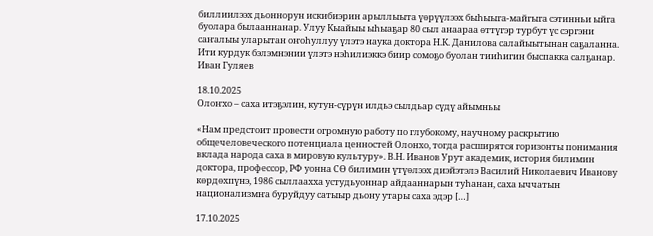биллиилээх дьоннорун искибиэрин арыллыыта үөрүүлээх быһыыга-майгыга сэтинньи ыйга буолара былааннанар. Улуу Кыайыы ыһыаҕар 80 сыл анаараа өттүгэр турбут үс сэргэни саҥалыы уларытан оҥоһуллуу үлэтэ наука доктора Н.К. Данилова салайыытынан саҕаланна. Ити курдук бэлэмнэнии үлэтэ нэһилиэккэ биир сомоҕо буолан тииһигин быспакка салҕанар.   Иван Гуляев

18.10.2025
Олоҥхо – саха итэҕэлин, кутун-сүрүн илдьэ сылдьар сүдү айымньы

«Нам предстоит провести огромную работу по глубокому, научному раскрытию общечеловеческого потенциала ценностей Олонхо, тогда расширятся горизонты понимания вклада народа саха в мировую культуру». В.Н. Иванов Урут академик, история билимин доктора, профессор, РФ уонна СӨ билимин үтүөлээх диэйэтэлэ Василий Николаевич Иванову көрдөхпүнэ, 1986 сыллаахха устудьуоннар айдааннарын туһанан, саха ыччатын национализмҥа буруйдуу сатыыр дьону утары саха эдэр […]

17.10.2025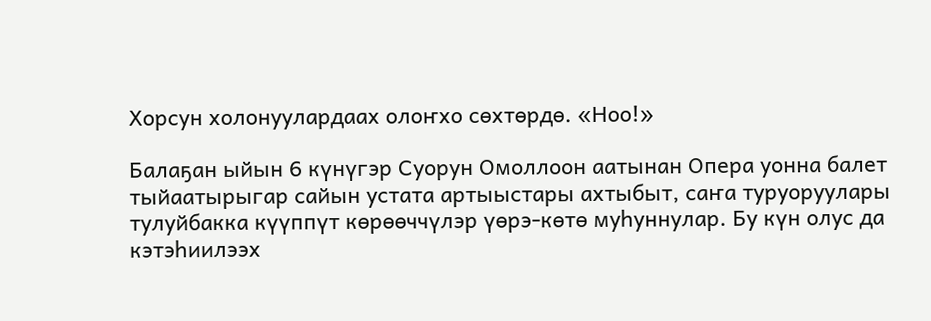Хорсун холонуулардаах олоҥхо сөхтөрдө. «Ноо!»

Балаҕан ыйын 6 күнүгэр Суорун Омоллоон аатынан Опера уонна балет тыйаатырыгар сайын устата артыыстары ахтыбыт, саҥа туруоруулары тулуйбакка күүппүт көрөөччүлэр үөрэ-көтө муһуннулар. Бу күн олус да кэтэһиилээх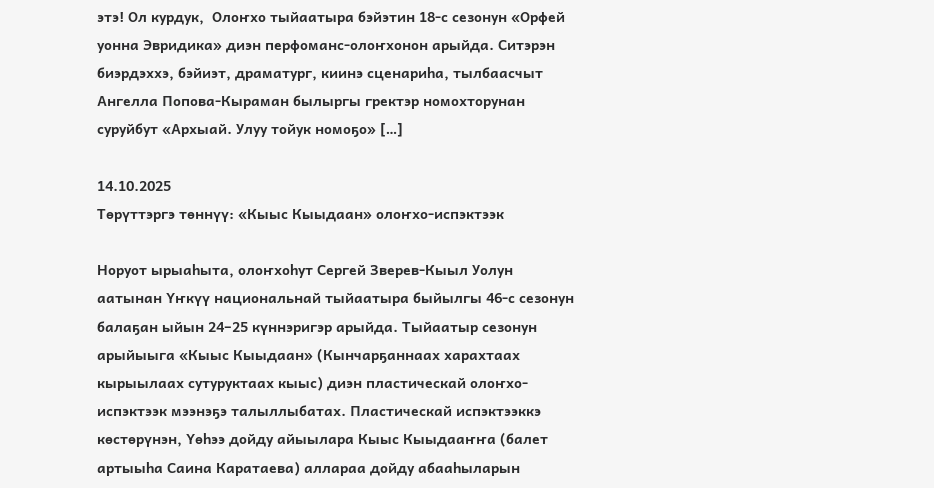этэ! Ол курдук,  Олоҥхо тыйаатыра бэйэтин 18-с сезонун «Орфей уонна Эвридика» диэн перфоманс-олоҥхонон арыйда. Ситэрэн биэрдэххэ, бэйиэт, драматург, киинэ сценариһа, тылбаасчыт Ангелла Попова-Кыраман былыргы гректэр номохторунан суруйбут «Архыай. Улуу тойук номоҕо» […]

14.10.2025
Төрүттэргэ төннүү: «Кыыс Кыыдаан» олоҥхо-испэктээк

Норуот ырыаһыта, олоҥхоһут Сергей Зверев‑Кыыл Уолун аатынан Үҥкүү национальнай тыйаатыра быйылгы 46‑с сезонун балаҕан ыйын 24–25 күннэригэр арыйда. Тыйаатыр сезонун арыйыыга «Кыыс Кыыдаан» (Кынчарҕаннаах харахтаах кырыылаах сутуруктаах кыыс) диэн пластическай олоҥхо-испэктээк мээнэҕэ талыллыбатах. Пластическай испэктээккэ көстөрүнэн, Үөһээ дойду айыылара Кыыс Кыыдааҥҥа (балет артыыһа Саина Каратаева) аллараа дойду абааһыларын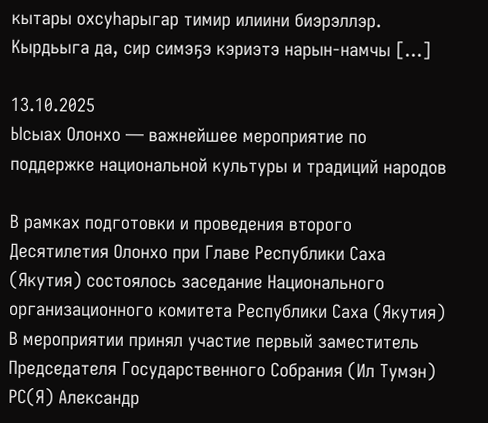кытары охсуһарыгар тимир илиини биэрэллэр. Кырдьыга да, сир симэҕэ кэриэтэ нарын-намчы […]

13.10.2025
Ысыах Олонхо — важнейшее мероприятие по поддержке национальной культуры и традиций народов

В рамках подготовки и проведения второго Десятилетия Олонхо при Главе Республики Саха (Якутия) состоялось заседание Национального организационного комитета Республики Саха (Якутия) В мероприятии принял участие первый заместитель Председателя Государственного Собрания (Ил Тумэн) РС(Я) Александр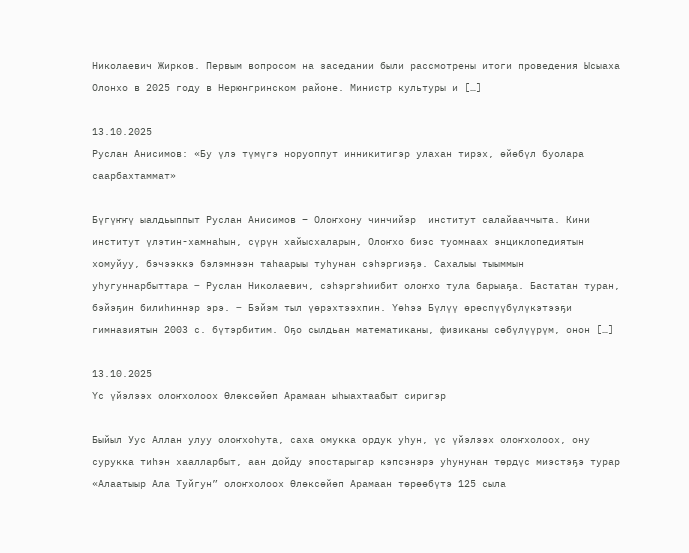Николаевич Жирков. Первым вопросом на заседании были рассмотрены итоги проведения Ысыаха Олонхо в 2025 году в Нерюнгринском районе. Министр культуры и […]

13.10.2025
Руслан Анисимов: «Бу үлэ түмүгэ норуоппут инникитигэр улахан тирэх, өйөбүл буолара саарбахтаммат»

Бүгүҥҥү ыалдьыппыт Руслан Анисимов – Олоҥхону чинчийэр  институт салайааччыта. Кини институт үлэтин-хамнаһын, сүрүн хайысхаларын, Олоҥхо биэс туомнаах энциклопедиятын хомуйуу, бэчээккэ бэлэмнээн таһаарыы туһунан сэһэргиэҕэ. Сахалыы тыыммын уһугуннарбыттара ‒ Руслан Николаевич, сэһэргэһиибит олоҥхо тула барыаҕа. Бастатан туран, бэйэҕин билиһиннэр эрэ. ‒ Бэйэм тыл үөрэхтээхпин. Үөһээ Бүлүү өрөспүүбүлүкэтээҕи гимназиятын 2003 с. бүтэрбитим. Оҕо сылдьан математиканы, физиканы сөбүлүүрүм, онон […]

13.10.2025
Үс үйэлээх олоҥхолоох Өлөксөйөп Арамаан ыһыахтаабыт сиригэр

Быйыл Уус Аллан улуу олоҥхоһута, саха омукка ордук уһун, үс үйэлээх олоҥхолоох, ону сурукка тиһэн хаалларбыт, аан дойду эпостарыгар кэпсэнэрэ уһунунан төрдүс миэстэҕэ турар «Алаатыыр Ала Туйгун” олоҥхолоох Өлөксөйөп Арамаан төрөөбүтэ 125 сыла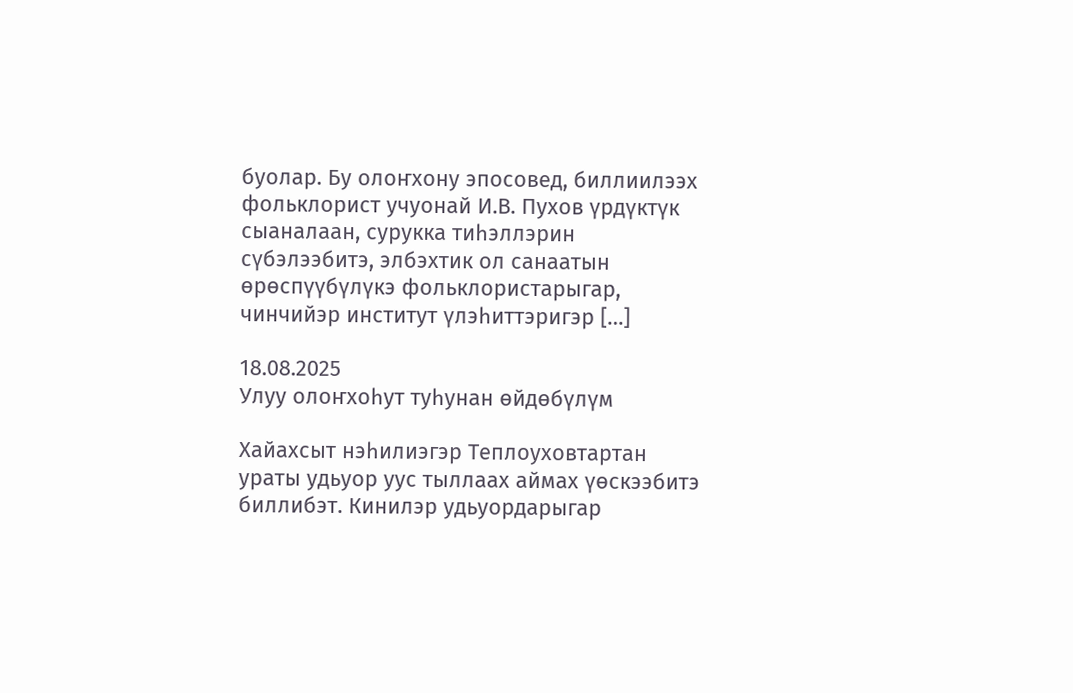буолар. Бу олоҥхону эпосовед, биллиилээх фольклорист учуонай И.В. Пухов үрдүктүк сыаналаан, сурукка тиһэллэрин сүбэлээбитэ, элбэхтик ол санаатын өрөспүүбүлүкэ фольклористарыгар, чинчийэр институт үлэһиттэригэр […]

18.08.2025
Улуу олоҥхоһут туһунан өйдөбүлүм

Хайахсыт нэһилиэгэр Теплоуховтартан ураты удьуор уус тыллаах аймах үөскээбитэ биллибэт. Кинилэр удьуордарыгар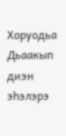Хоруодьа Дьаакып диэн эһэлэрэ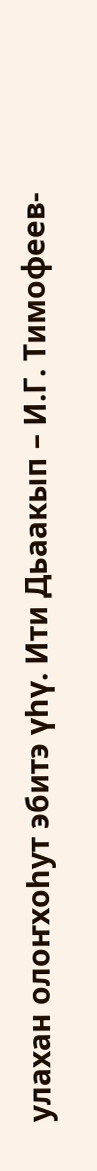улахан олоҥхоһут эбитэ үһү. Ити Дьаакып – И.Г. Тимофеев-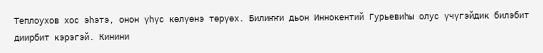Теплоухов хос эһэтэ, онон үһүс көлүөнэ төрүөх. Билиҥҥи дьон Иннокентий Гурьевиһы олус үчүгэйдик билэбит диирбит кэрэгэй. Кинини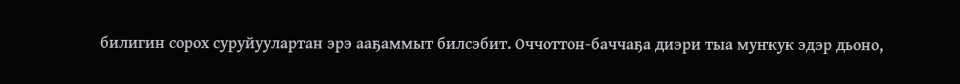билигин сорох суруйуулартан эрэ ааҕаммыт билсэбит. Оччоттон-баччаҕа диэри тыа муҥкук эдэр дьоно,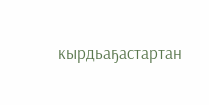кырдьаҕастартан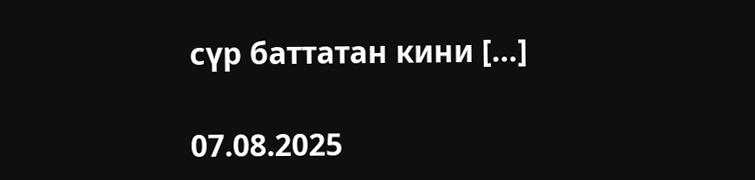сүр баттатан кини […]

07.08.2025